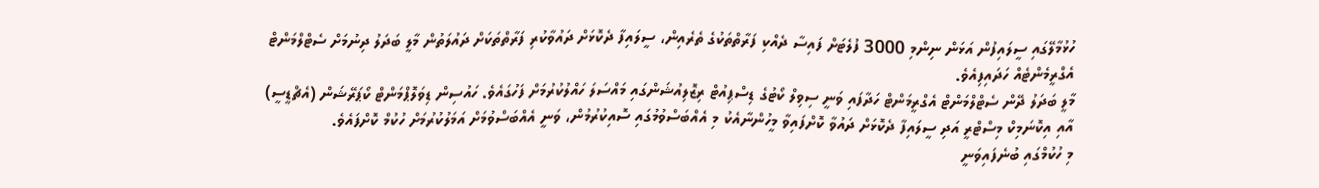ހުޅުމާލޭގައި ސީލައިފުން އަޅަން ނިންމި 3000 ފުލެޓަށް ފައިސާ ދެއްކި ފަރާތްތަކުގެ ތެރެއިން، ސީލައިފާ ދެކޮޅަށް ދައުވާކުރި ފަރާތްތަކަށް ދައުލަތުން މާލީ ބަދަލު ދިނުމަށް ސެޓްލްމަންޓް އެގްރީމެންޓެއް ހަދައިފިއެވެ.
މާލީ ބަދަލު ދޭން ސެޓްލްމަންޓް އެގްރީމަންޓް ހަދާފައި ވަނީ ސިވިލް ކޯޓުގެ ޑިސްޕިއުޓް ރިޒޮލިއުޝަންގައި މައްސަލަ ހައްލުކުރުމަށް ފަހުގައެވެ. ހައުސިން ޑިވަލޮޕްމަންޓް ކޯޕަރޭޝަން (އެޗްޑީސީ) އާއި އިކޮނަމިކް މިސްޓްރީ އަދި ސީލައިފާ ދެކޮޅަށް ދައުވާ ކޮށްފައިވާ މީހުންނާއެކު މި އެއްބަސްވުމުގައި ސޮއިކުރުމުން، ވަނީ އެއްބަސްވުމަށް އަމަލުކުރުމަށް ހުކުމް ކޮށްފައެވެ.
މި ހުކުމްގައި ބުނެފައިވަނީ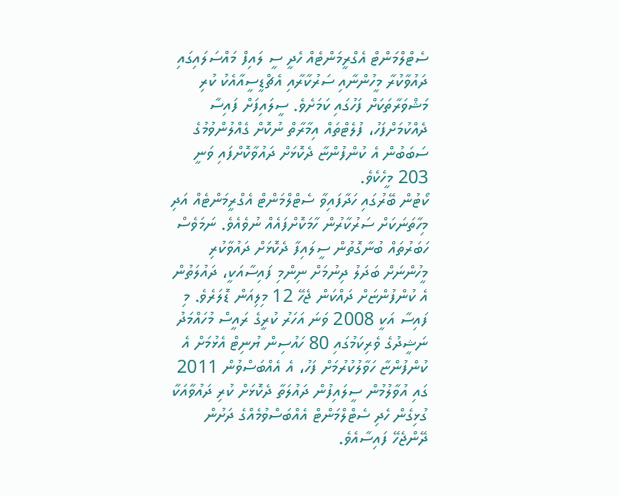ސެޓްލްމަންޓް އެގްރީމަންޓެއް ހެދީ ސީ ލައިފް މައްސަލައިގައި ދައުވާކުރާ މީހުންނާއި ސަރުކާރާއި އެޗްޑީސީއާއެކު ކުރި މަޝްވަރާތަކަށް ފަހުގައި ކަމަށެވެ. ސީލައިފަށް ފައިސާ ދެއްކުމަށްފަހު، ފުލެޓްތައް އިމާރާތް ނުކޮށް ގެއްލުންވުމުގެ ސަބަބުން އެ ކުންފުންޏާ ދެކޮޅަށް ދައުވާކޮށްފައި ވަނީ 203 މީހެކެވެ.
ކޯޓުން ބޭރުގައި ހަދާފައިވާ ސެޓްލްމަންޓް އެގްރީމަންޓެއް އަދި މިހާތަނަކަށް ސަރުކާރުން ހާމަކޮށްފައެއް ނުވެއެވެ. ނަމަވެސް ހަބަރުތައް ބުނާގޮތުން ސީލައިފާ ދެކޮޅަށް ދައުވާކުރި މީހުންނަށް ބަދަލު ދިނުމަށް ނިންމި ފައިސާއަކީ، ދައުލަތުން އެ ކުންފުންޏަށް ދައްކަން ޖެހޭ 12 މިލިއަން ޑޮލަރެވެ. މި ފައިސާ އަކީ 2008 ވަނަ އަހަރު ކުރީގެ ރައީސް މުހައްމަދު ނަޝީދުގެ ވެރިކަމުގައި 80 ހައުސިން ޔުނިޓް އެޅުމަށް އެ ކުންފުންޏާ ހަވާލުކުރުމަށް ފަހު، އެ އެއްބަސްވުން 2011 ގައި އުވާލުމުން ސީލައިފުން ދައުލަތާ ދެކޮޅަށް ކުރި ދައުވާއަކާ ގުޅިގެން ހެދި ސެޓްލްމަންޓް އެއްބަސްވުމެއްގެ ދަށުން ދޭންޖެހޭ ފައިސާއެވެ.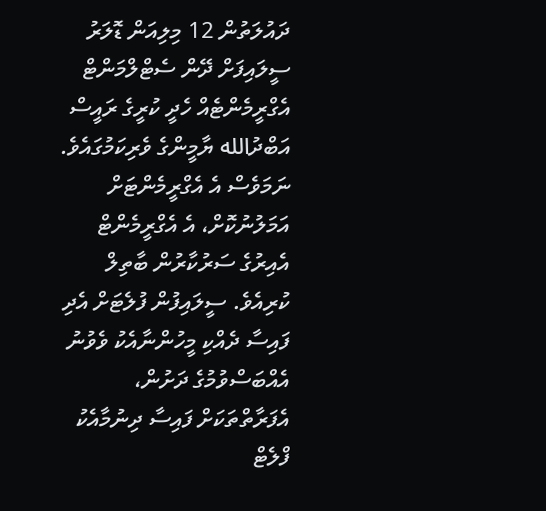ދައުލަތުން 12 މިލިއަން ޑޮލަރު ސީލައިފަށް ދޭން ސެޓްލްމަންޓް އެގްރީމެންޓެއް ހެދީ ކުރީގެ ރައީސް އަބްދުالله ޔާމީންގެ ވެރިކަމުގައެވެ. ނަމަވެސް އެ އެގްރީމެންޓަށް އަމަލުނުކޮށް، އެ އެގްރީމެންޓް އެއިރުގެ ސަރުކާރުން ބާތިލް ކުރިއެވެ. ސީލައިފުން ފުލެޓަށް އެދި ފައިސާ ދެއްކި މީހުންނާއެކު ވެވުނު އެއްބަސްވުމުގެ ދަށުން، އެފަރާތްތަކަށް ފައިސާ ދިނުމާއެކު ފްލެޓް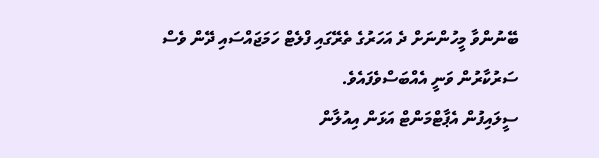ބޭނުންވާ މީހުންނަށް ދެ އަހަރުގެ ތެރޭގައި ފްލެޓް ހަމަޖައްސައި ދޭން ވެސް ސަރުކާރުން ވަނީ އެއްބަސްވެފައެވެ.
ސީލައިފުން އެޕާޓްމަންޓް އަޅަން އިއުލާން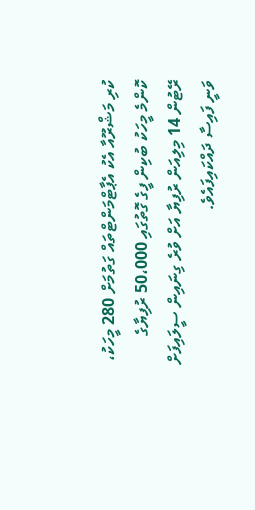ކުރި މަޝްރޫއާ އެކު އެޕާޓްމަންޓްތައް ގަތުމަށް 280 މީހަކު، ކޮންމެ މީހަކު ބުކިން ފީގެ ގޮތުގައި 50،000 ރުފިޔާގެ ރޭޓުން 14 މިލިއަން ރުފިޔާ އަށް ވުރެ ގިނައިން ސީލައިފަށް ވަނީ ފައިސާ ދައްކައިފައެވެ.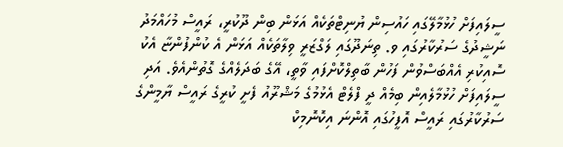ސީލައިފަށް ހުޅުމާލޭގައި ހައުސިން ޔުނިޓްތަކެއް އަޅަން ބިން ދޫކުރީ، ރައީސް މުހައްމަދު ނަޝީދުގެ ސަރުކާރުގައި ވ. ތިނަދޫގައި ލަގްޒަރީ ވިލާތަކެއް އަޅަން އެ ކުންފުންޏާ އެކު ސޮއިކުރި އެއްބަސްވުން ފަހުން ބާތިލްކޮށްފައި ވާތީ، އޭގެ ބަދަލެއްގެ ގޮތުންއެވެ. އަދި ސީލައިފަށް ހުޅުމާލެއިން ބިމެއް ދީ ފްލެޓް އެޅުމުގެ މަޝްރޫއު ފެށީ ކުރީގެ ރައީސް ޔާމީންގެ ސަރުކާރުގައި ރައީސް އޮފީހުގައި އޮންނަ އިކޮނޮމިކް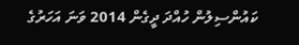ކައުންސިލުން ހުއްދަ ދީގެން 2014 ވަނަ އަހަރުގެ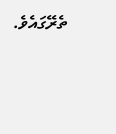ތެރޭގައެވެ.